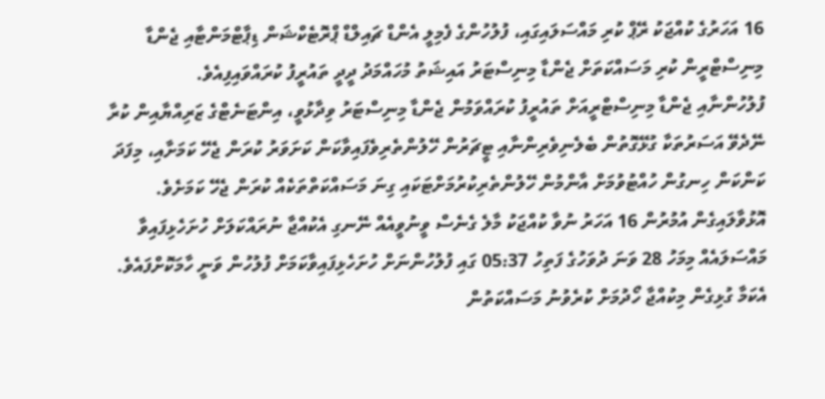16 އަހަރުގެ ކުއްޖަކު ރޭޕް ކުރި މައްސަލައިގައި، ފުލުހުންގެ ފެމިލީ އެންޑް ޗައިލްޑް ޕްރޮޓެކްޝަން ޑިޕާޓްމަންޓާއި ޖެންޑާ މިނިސްޓްރީން ކުރި މަސައްކަތަށް ޖެންޑާ މިނިސްޓަރު އައިޝަތު މުހައްމަދު ދީދީ ތައުރީފު ކުރައްވައިފިއެވެ.
ފުލުހުންނާއި ޖެންޑާ މިނިސްޓްރީއަށް ތައުރީފު ކުރައްވަމުން ޖެންޑާ މިނިސްޓަރު ވިދާޅުވީ، އިންޓަނެޓްގެ ޒަރިއްޔާއިން ކުރާ ނޭދެވޭ އަސަރުތަކާ ގުޅޭގޮތުން ބެލެނިވެރިންނާއި ޓީޗަރުން ހޭލުންތެރިވެފައިވާކަން ކަށަވަރު ކުރަން ޖެހޭ ކަމަށާއި، މިފަދަ ކަންކަން ހިނގުން ހުއްޓުވުމަށް އާންމުން ހޭލުންތެރިކުރުމަށްޓަކައި ގިނަ މަސައްކަތްތަކެއް ކުރަން ޖެހޭ ކަމަށެވެ.
އޮޅުވާލައިގެން އުމުރުން 16 އަހަރު ނުވާ ކުއްޖަކު މާލެ ގެނެސް ވީނުވީއެއް ނޭނގި އެކުއްޖާ ނުރައްކަލަށް ހުށަހެޅިފައިވާ މައްސަލައެއް މިމަހު 28 ވަނަ ދުވަހުގެ ފަތިހު 05:37 ގައި ފުލުހުންނަށް ހުށަހެޅިފައިވާކަމަށް ފުލުހުން ވަނީ ހާމަކޮށްފައެވެ.
އެކަމާ ގުޅިގެން މިކުއްޖާ ހޯދުމަށް ކުރެވުނު މަސައްކަތުން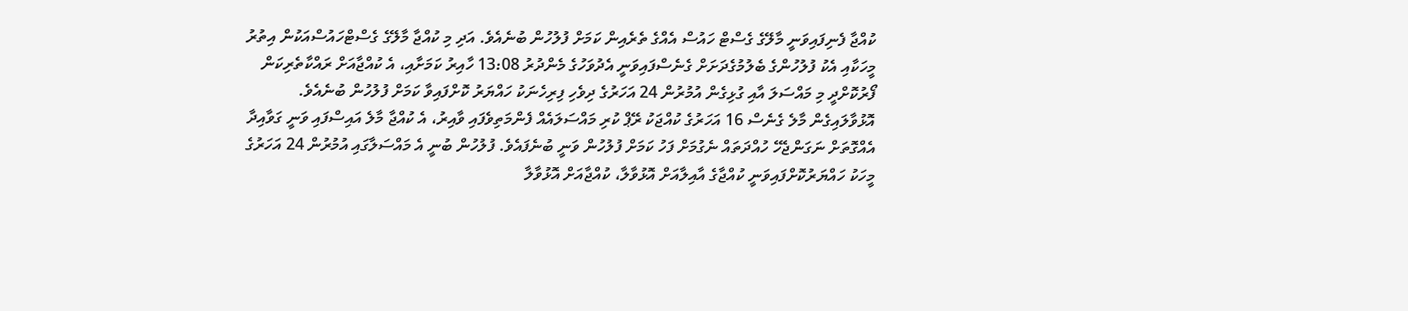ކުއްޖާ ފެނިފައިވަނީ މާލޭގެ ގެސްޓް ހައުސް އެއްގެ ތެރެއިން ކަމަށް ފުލުހުން ބުނެއެވެ. އަދި މި ކުއްޖާ މާލޭގެ ގެސްޓްހައުސްއަކުން އިތުރު މީހަކާއި އެކު ފުލުހުންގެ ބެލުމުގެދަށަށް ގެނެސްފައިވަނީ އެދުވަހުގެ މެންދުރު 13:08 ހާއިރު ކަމަށާއި، އެ ކުއްޖާއަށް ރައްކާތެރިކަން ފޯރުކޮށްދީ މި މައްސަލަ އާއި ގުޅިގެން އުމުރުން 24 އަހަރުގެ ދިވެހި ފިރިހެނަކު ހައްޔަރު ކޮށްފައިވާ ކަމަށް ފުލުހުން ބުނެއެވެ.
އޮޅުވާލައިގެން މާލެ ގެނެސް 16 އަހަރުގެ ކުއްޖަކު ރޭޕް ކުރި މައްސަލައެއް ފެންމަތިވެފައި ވާއިރު، އެ ކުއްޖާ މާލެ އައިސްފައި ވަނީ ގަވާއިދާ އެއްގޮތަށް ނަގަންޖެހޭ ހުއްދަތައް ނެގުމަށް ފަހު ކަމަށް ފުލުހުން ވަނީ ބުނެފައެވެ. ފުލުހުން ބުނީ އެ މައްސަލާގައި އުމުރުން 24 އަހަރުގެ މީހަކު ހައްޔަރުކޮށްފައިވަނީ ކުއްޖާގެ އާއިލާއަށް އޮޅުވާލާ، ކުއްޖާއަށް އޮޅުވާލާ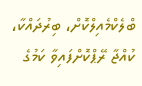ބްލެކްމެއިލްކޮށް، ބިރުދައްކާ، ކުއްޖާ ރޭޕްކޮށްފައިވާ ކަމުގެ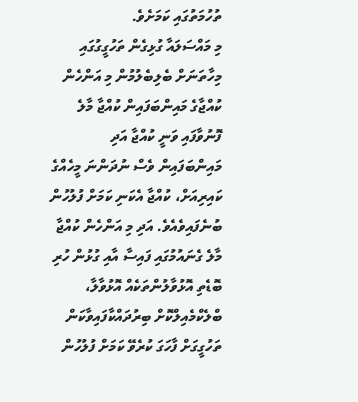ތުހުމަތުގައި ކަމަށެވެ.
މި މައްސަލައާ ގުޅިގެން ތަހުގީގުގައި މިހާތަނަށް ބެލިބެލުމުން މި އަންހެން ކުއްޖާގެ މައިންބަފައިން ކުއްޖާ މާލެ ފޮނުވާފައި ވަނީ ކުއްޖާ އަދި މައިންބަފައިން ވެސް ނުދަންނަ މީހެއްގެ ކައިރިއަށް، ކުއްޖާ އެކަނި ކަމަށް ފުލުހުން ބުނެފައިވެއެވެ. އަދި މި އަންހެން ކުއްޖާ މާލެ ގެނައުމުގައި ފައިސާ އާއި ގުޅުން ހުރި ބޮޑެތި އޮޅުވާލުންތަކެއް އޮޅުވާލާ، ބްލެކްމެއިލްކޮށް ބިރުދައްކާފައިވާކަން ތަހުގީގަށް ފާހަގަ ކުރެވޭ ކަމަށް ފުލުހުން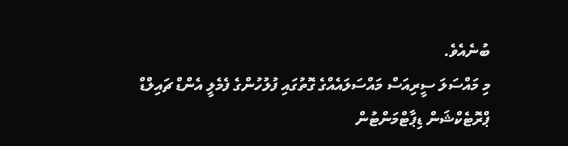ބުނެއެވެ.
މި މައްސަލަ ސީރިއަސް މައްސަލައެއްގެ ގޮތުގައި ފުލުހުންގެ ފެމެލީ އެންޑް ޗައިލްޑް ޕްރޮޓެކްޝަން ޑިޕާޓްމަންޓުން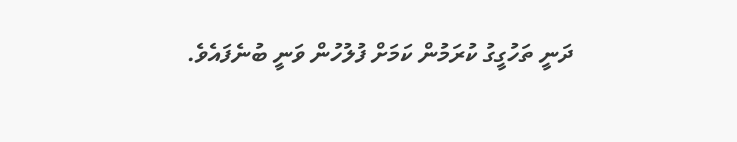ދަނީ ތަހުގީގު ކުރަމުން ކަމަށް ފުލުހުން ވަނީ ބުނެފައެވެ.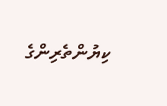ކިޔުންތެރިންގެ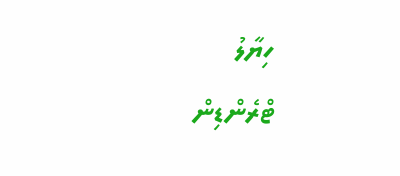ހިޔާލު
ޓްރެންޑިން